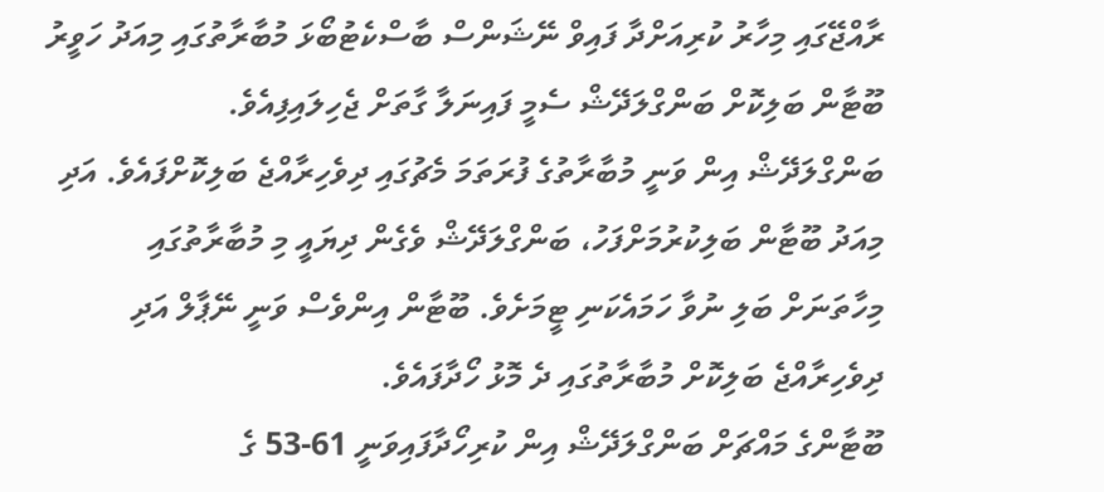ރާއްޖޭގައި މިހާރު ކުރިއަށްދާ ފައިވް ނޭޝަންސް ބާސްކެޓުބޯޅަ މުބާރާތުގައި މިއަދު ހަވީރު ބޫޓާން ބަލިކޮށް ބަންގްލަދޭޝް ސެމީ ފައިނަލާ ގާތަށް ޖެހިލައިފިއެވެ.
ބަންގްލަދޭޝް އިން ވަނީ މުބާރާތުގެ ފުރަތަމަ މެޗުގައި ދިވެހިރާއްޖެ ބަލިކޮށްފައެވެ. އަދި މިއަދު ބޫޓާން ބަލިކުރުމަށްފަހު، ބަންގްލަދޭޝް ވެގެން ދިޔައީ މި މުބާރާތުގައި މިހާތަނަށް ބަލި ނުވާ ހަމައެކަނި ޓީމަށެވެ. ބޫޓާން އިންވެސް ވަނީ ނޭޕާލް އަދި ދިވެހިރާއްޖެ ބަލިކޮށް މުބާރާތުގައި ދެ މޮޅު ހޯދާފައެވެ.
ބޫޓާންގެ މައްޗަށް ބަންގްލަދޭޝް އިން ކުރިހޯދާފައިވަނީ 61-53 ގެ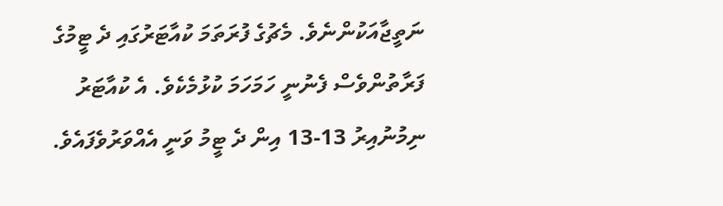ނަތީޖާއަކުންނެވެ. މެޗުގެ ފުރަތަމަ ކުއާޓަރުގައި ދެ ޓީމުގެ ފަރާތުންވެސް ފެނުނީ ހަމަހަމަ ކުޅުމެކެވެ. އެ ކުއާޓަރު ނިމުނުއިރު 13-13 އިން ދެ ޓީމު ވަނީ އެއްވަރުވެފައެވެ.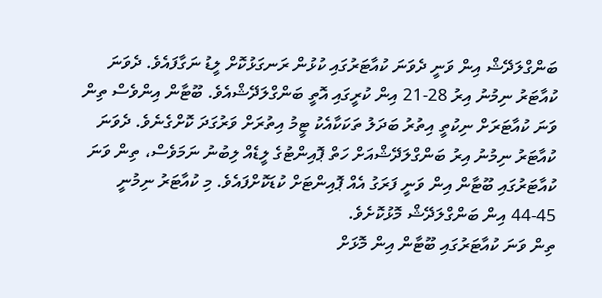ބަންގްލަދޭޝް އިން ވަނީ ދެވަނަ ކުއާޓަރުގައި ކުޅުން ރަނގަޅުކޮށް ލީޑު ނަގާފައެވެ. ދެވަނަ ކުއާޓަރު ނިމުނު އިރު 28-21 އިން ކުރީގައި އޮތީ ބަންގްލަދޭޝްއެވެ. ބޫޓާން އިންވެސް ތިން ވަނަ ކުއާޓަރަށް ނިކުތީ އިތުރު ބަދަލު ތަކަކާއެކު ޓީމު އިތުރަށް ވަރުގަދަ ކޮށްގެނެވެ. ދެވަނަ ކުއާޓަރު ނިމުނު އިރު ބަންގްލަދޭޝްއަށް ހަތް ޕޮއިންޓުގެ ލީޑެއް ލިބުނު ނަމަވެސް، ތިން ވަނަ ކުއާޓަރުގައި ބޫޓާން އިން ވަނީ ފަރަގު އެއް ޕޮއިންޓަށް ކުޑަކޮށްފައެވެ. މި ކުއާޓަރު ނިމުނީ 45-44 އިން ބަންގްލަދޭޝް މޮޅުކޮށެވެ.
ތިން ވަނަ ކުއާޓަރުގައި ބޫޓާން އިން މޮޅަށް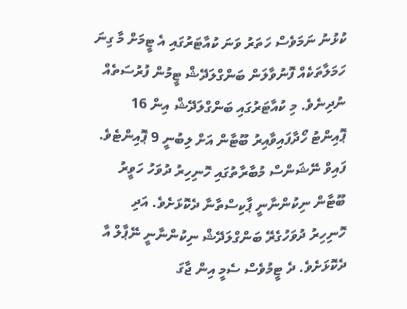ކުޅުނު ނަމަވެސް ހަތަރު ވަނަ ކުއާޓަރުގައި އެ ޓީމަށް މާ ގިނަ ހަމަލާތަކެއް ފޮނުވާލަން ބަންގްލަދޭޝް ޓީމުން ފުރުސަތެއް ނުދިނެވެ. މި ކުއާޓަރުގައި ބަންގްލަދޭޝް އިން 16 ޕޮއިންޓު ހޯދާފައިވާއިރު ބޫޓާން އަށް ލިބުނީ 9 ޕޮއިންޓެވެ.
ފައިވް ނޭޝަންސް މުބާރާތުގައި ހޮނިހިރު ދުވަހު ހަވީރު ބޫޓާން ނިކުންނާނީ ޕާކިސްތާނާ ދެކޮޅަށެވެ. އަދި ހޮނިހިރު ދުވަހުގެރޭ ބަންގްލަދޭޝް ނިކުންނާނީ ނޭޕާލް އާ ދެކޮޅަށެވެ. ދެ ޓީމުވެސް ސެމީ އިން ޖާގަ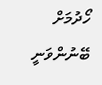ހޯދުމަށް ބޭނުންވަނީ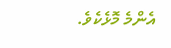އެންމެ މޮޅެކެވެ.